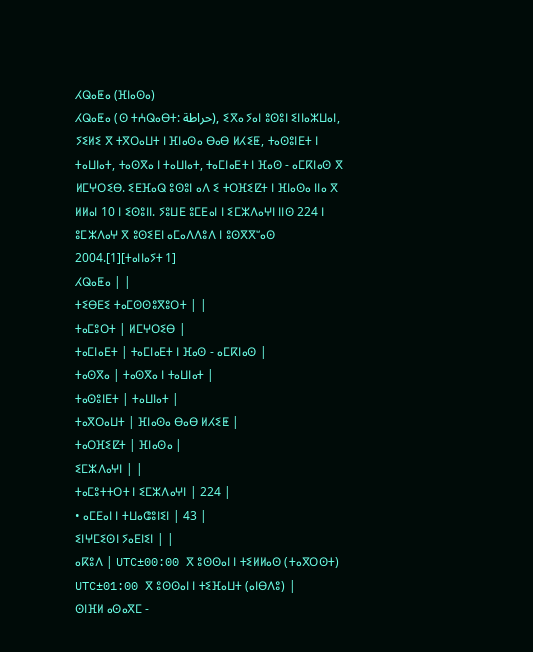ⵃⵕⴰⵟⴰ (ⴼⵏⴰⵙⴰ)
ⵃⵕⴰⵟⴰ (ⵙ ⵜⵄⵕⴰⴱⵜ: حراطة), ⵉⴳⴰ ⵢⴰⵏ ⵓⵙⵓⵏ ⵉⵏⵏⴰⵣⵡⴰⵏ, ⵢⵉⵍⵉ ⴳ ⵜⴳⵔⴰⵡⵜ ⵏ ⴼⵏⴰⵙⴰ ⴱⴰⴱ ⵍⵃⵉⵟ, ⵜⴰⵙⵓⵏⴹⵜ ⵏ ⵜⴰⵡⵏⴰⵜ, ⵜⴰⵙⴳⴰ ⵏ ⵜⴰⵡⵏⴰⵜ, ⵜⴰⵎⵏⴰⴹⵜ ⵏ ⴼⴰⵙ - ⴰⵎⴽⵏⴰⵙ ⴳ ⵍⵎⵖⵔⵉⴱ. ⵉⴹⴼⴰⵕ ⵓⵙⵓⵏ ⴰⴷ ⵉ ⵜⵔⴼⵉⵇⵜ ⵏ ⴼⵏⴰⵙⴰ ⵏⵏⴰ ⴳ ⵍⵍⴰⵏ 10 ⵏ ⵉⵙⵓⵏⵏ. ⵢⵓⵡⴹ ⵓⵎⴹⴰⵏ ⵏ ⵉⵎⵣⴷⴰⵖⵏ ⵏⵏⵙ 224 ⵏ ⵓⵎⵣⴷⴰⵖ ⴳ ⵓⵙⵉⴹⵏ ⴰⵎⴰⴷⴷⵓⴷ ⵏ ⵓⵙⴳⴳⵯⴰⵙ 2004.[1][ⵜⴰⵏⵏⴰⵢⵜ 1]
ⵃⵕⴰⵟⴰ | |
ⵜⵉⴱⴹⵉ ⵜⴰⵎⵙⵙⵓⴳⵓⵔⵜ | |
ⵜⴰⵎⵓⵔⵜ | ⵍⵎⵖⵔⵉⴱ |
ⵜⴰⵎⵏⴰⴹⵜ | ⵜⴰⵎⵏⴰⴹⵜ ⵏ ⴼⴰⵙ - ⴰⵎⴽⵏⴰⵙ |
ⵜⴰⵙⴳⴰ | ⵜⴰⵙⴳⴰ ⵏ ⵜⴰⵡⵏⴰⵜ |
ⵜⴰⵙⵓⵏⴹⵜ | ⵜⴰⵡⵏⴰⵜ |
ⵜⴰⴳⵔⴰⵡⵜ | ⴼⵏⴰⵙⴰ ⴱⴰⴱ ⵍⵃⵉⵟ |
ⵜⴰⵔⴼⵉⵇⵜ | ⴼⵏⴰⵙⴰ |
ⵉⵎⵣⴷⴰⵖⵏ | |
ⵜⴰⵎⵓⵜⵜⵔⵜ ⵏ ⵉⵎⵣⴷⴰⵖⵏ | 224 |
• ⴰⵎⴹⴰⵏ ⵏ ⵜⵡⴰⵛⵓⵏⵉⵏ | 43 |
ⵉⵏⵖⵎⵉⵙⵏ ⵢⴰⴹⵏⵉⵏ | |
ⴰⴽⵓⴷ | UTC±00:00 ⴳ ⵓⵙⵙⴰⵏ ⵏ ⵜⵉⵍⵍⴰⵙ (ⵜⴰⴳⵔⵙⵜ) UTC±01:00 ⴳ ⵓⵙⵙⴰⵏ ⵏ ⵜⵉⴼⴰⵡⵜ (ⴰⵏⴱⴷⵓ) |
ⵙⵏⴼⵍ ⴰⵙⴰⴳⵎ -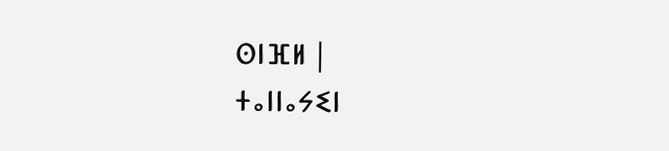ⵙⵏⴼⵍ |
ⵜⴰⵏⵏⴰⵢⵉⵏ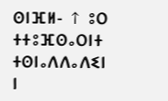ⵙⵏⴼⵍ- ↑ ⵓⵔ ⵜⵜⵓⴼⵙⴰⵔⵏⵜ ⵜⵙⵏⴰⴷⴷⴰⴷⵉⵏ ⵏ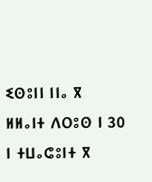ⵉⵙⵓⵏⵏ ⵏⵏⴰ ⴳ ⵍⵍⴰⵏⵜ ⴷⵔⵓⵙ ⵏ 30 ⵏ ⵜⵡⴰⵛⵓⵏⵜ ⴳ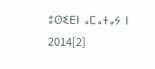ⵓⵙⵉⴹⵏ ⴰⵎⴰⵜⴰⵢ ⵏ 2014[2]